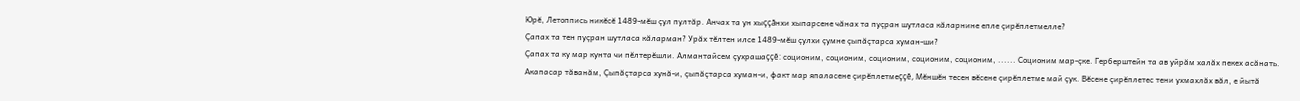Юрĕ, Летоппись никĕсĕ 1489-мĕш çул пултăр. Анчах та ун хыççăнхи хыпарсене чăнах та пуçран шутласа кăларнине епле çирĕплетмелле?
Çапах та тен пуçран шутласа кăларман? Урăх тĕлтен илсе 1489-мĕш çулхи çумне çыпăçтарса хуман-ши?
Çапах та ку мар кунта чи пĕлтерĕшли. Алмантайсем çухрашаççĕ: соционим, соционим, соционим, соционим, соционим, ...... Соционим мар-çке. Герберштейн та ав уйрăм халăх пекех асăнать.
Акапасар тăванăм, Çыпăçтарса хунă-и, çыпăçтарса хуман-и, факт мар япаласене çирĕплетмеççĕ, Мĕншĕн тесен вĕсене çирĕплетме май çук. Вĕсене çирĕплетес тени ухмахлăх вăл, е йытă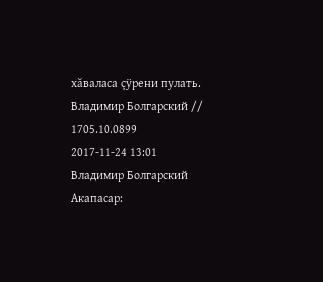хăваласа çÿрени пулать.
Владимир Болгарский // 1705.10.0899
2017-11-24 13:01
Владимир Болгарский
Акапасар: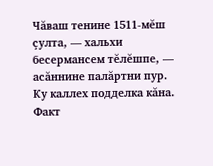Чăваш тенине 1511-мĕш çулта, — хальхи бесермансем тĕлĕшпе, — асăннине палăртни пур.
Ку каллех подделка кăна. Факт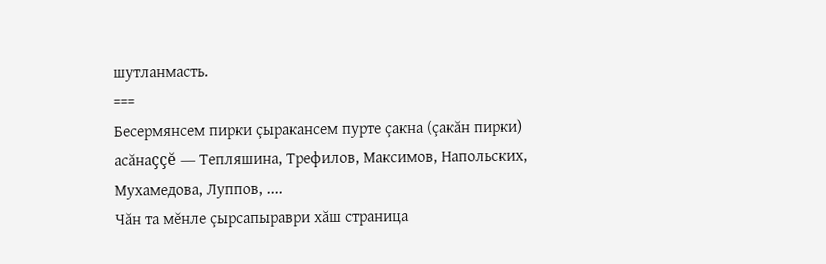шутланмасть.
===
Бесермянсем пирки çыракансем пурте çакна (çакăн пирки) асăнаççĕ — Тепляшина, Трефилов, Максимов, Напольских, Мухамедова, Луппов, ....
Чăн та мĕнле çырсапыраври хăш страница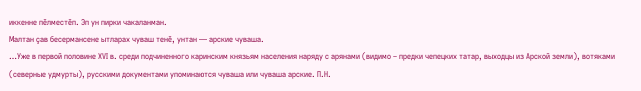иккенне пĕлместĕп. Эп ун пирки чакаланман.
Малтан çав бесермансене ытларах чуваш тенĕ, унтан — арские чуваша.
…Уже в первой половине XVI в. среди подчиненного каринским князьям населения наряду с арянами (видимо – предки чепецких татар, выходцы из Арской земли), вотяками (северные удмурты), русскими документами упоминаются чуваша или чуваша арские. П.Н.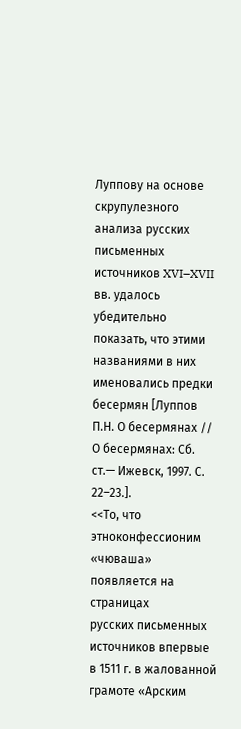Луппову на основе скрупулезного анализа русских письменных источников XVI–XVII вв. удалось убедительно показать, что этими названиями в них именовались предки бесермян [Луппов П.Н. О бесермянах // О бесермянах: Сб. ст.— Ижевск, 1997. С. 22–23.].
<<То, что этноконфессионим «чюваша» появляется на страницах
русских письменных источников впервые в 1511 г. в жалованной
грамоте «Арским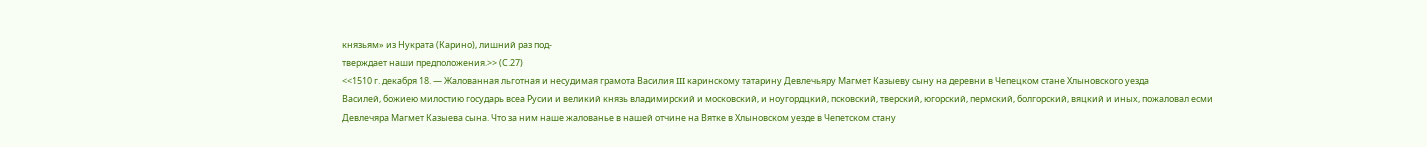князьям» из Нукрата (Карино), лишний раз под-
тверждает наши предположения.>> (С.27)
<<1510 г. декабря 18. — Жалованная льготная и несудимая грамота Василия III каринскому татарину Девлечьяру Магмет Казыеву сыну на деревни в Чепецком стане Хлыновского уезда
Василей, божиею милостию государь всеа Русии и великий князь владимирский и московский, и ноугордцкий, псковский, тверский, югорский, пермский, болгорский, вяцкий и иных, пожаловал есми Девлечяра Магмет Казыева сына. Что за ним наше жалованье в нашей отчине на Вятке в Хлыновском уезде в Чепетском стану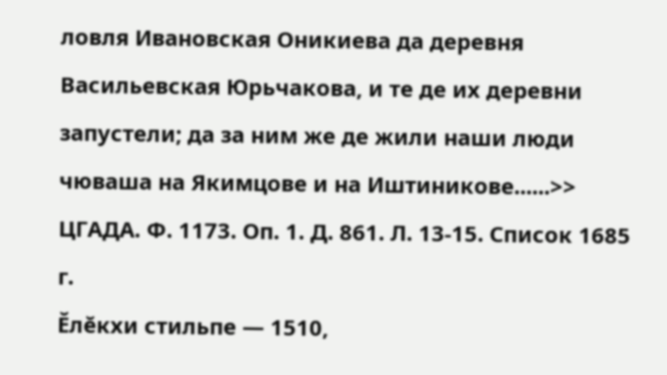ловля Ивановская Оникиева да деревня Васильевская Юрьчакова, и те де их деревни запустели; да за ним же де жили наши люди чюваша на Якимцове и на Иштиникове......>>
ЦГАДА. Ф. 1173. Оп. 1. Д. 861. Л. 13-15. Список 1685 г.
Ĕлĕкхи стильпе — 1510,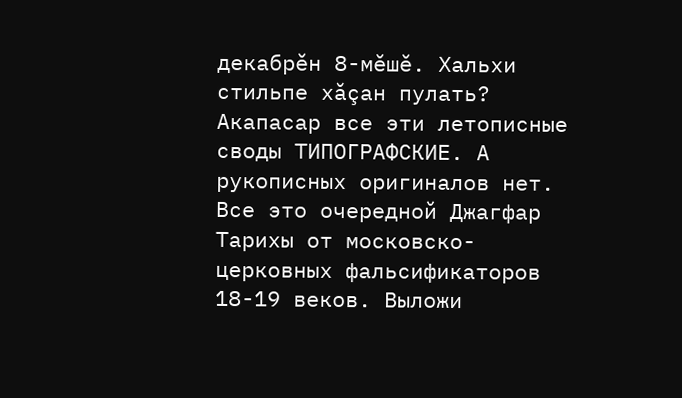декабрĕн 8-мĕшĕ. Хальхи стильпе хăçан пулать?
Акапасар все эти летописные своды ТИПОГРАФСКИЕ. А рукописных оригиналов нет. Все это очередной Джагфар Тарихы от московско-церковных фальсификаторов 18-19 веков. Выложи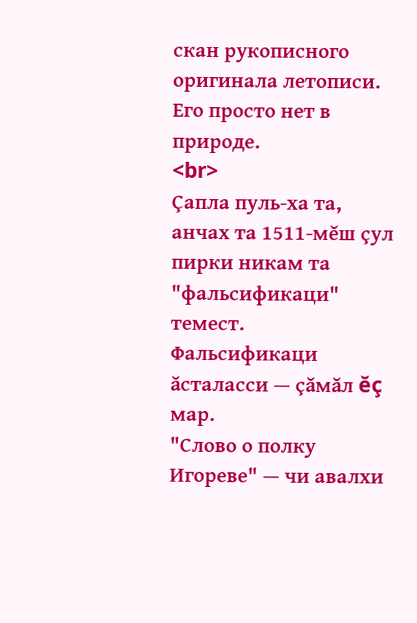скан рукописного оригинала летописи. Его просто нет в природе.
<br>
Çапла пуль-ха та, анчах та 1511-мĕш çул пирки никам та "фальсификаци" темест.
Фальсификаци ăсталасси — çăмăл ĕç мар.
"Слово о полку Игореве" — чи авалхи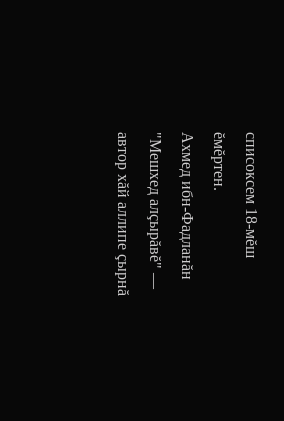списоксем 18-мĕш ĕмĕртен.
Ахмед ибн-Фадланăн "Мешхед алçырăвĕ" — автор хăй аллипе çырнă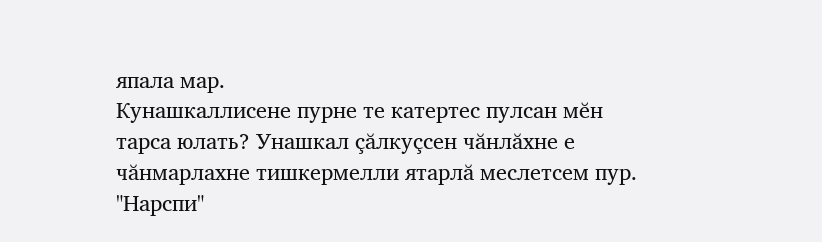япала мар.
Кунашкаллисене пурне те катертес пулсан мĕн тарса юлать? Унашкал çăлкуçсен чăнлăхне е чăнмарлахне тишкермелли ятарлă меслетсем пур. "Нарспи"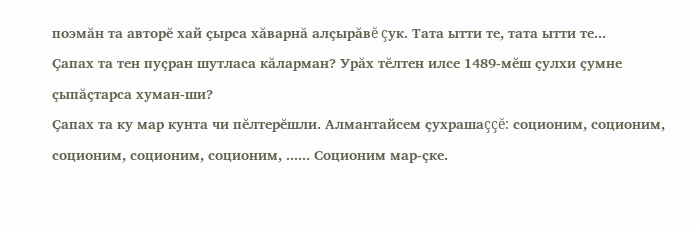поэмăн та авторĕ хай çырса хăварнă алçырăвĕ çук. Тата ытти те, тата ытти те...
Çапах та тен пуçран шутласа кăларман? Урăх тĕлтен илсе 1489-мĕш çулхи çумне çыпăçтарса хуман-ши?
Çапах та ку мар кунта чи пĕлтерĕшли. Алмантайсем çухрашаççĕ: соционим, соционим, соционим, соционим, соционим, ...... Соционим мар-çке.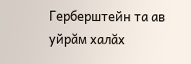Герберштейн та ав уйрăм халăх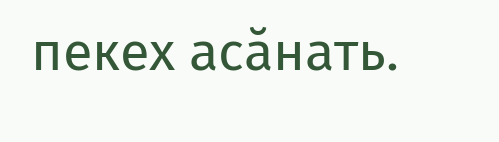пекех асăнать.